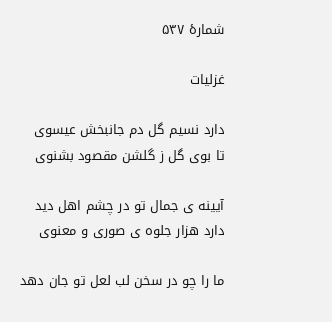شمارهٔ ۵۳۷

غزلیات

دارد نسیم گل دم جانبخش عیسوی
تا بوی گل ز گلشن مقصود بشنوی

آیینه ی جمال تو در چشم اهل دید
دارد هزار جلوه ی صوری و معنوی

ما را چو در سخن لب لعل تو جان دهد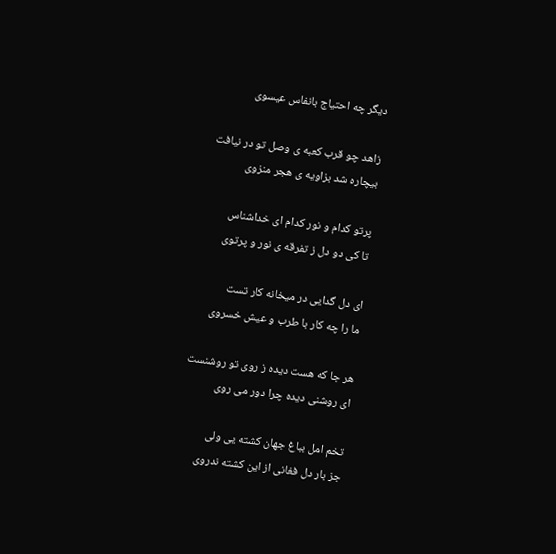دیگر چه احتیاج بانفاس عیسوی

زاهد چو قرب کعبه ی وصل تو در نیافت
بیچاره شد بزاویه ی هجر منزوی

پرتو کدام و نور کدام ای خداشناس
تا کی دو دل ز تفرقه ی نور و پرتوی

ای دل گدایی در میخانه کار تست
ما را چه کار با طرب و عیش خسروی

هر جا که هست دیده ز روی تو روشنست
ای روشنی دیده چرا دور می روی

تخم امل بباغ جهان کشته یی ولی
جز بار دل فغانی از این کشته ندروی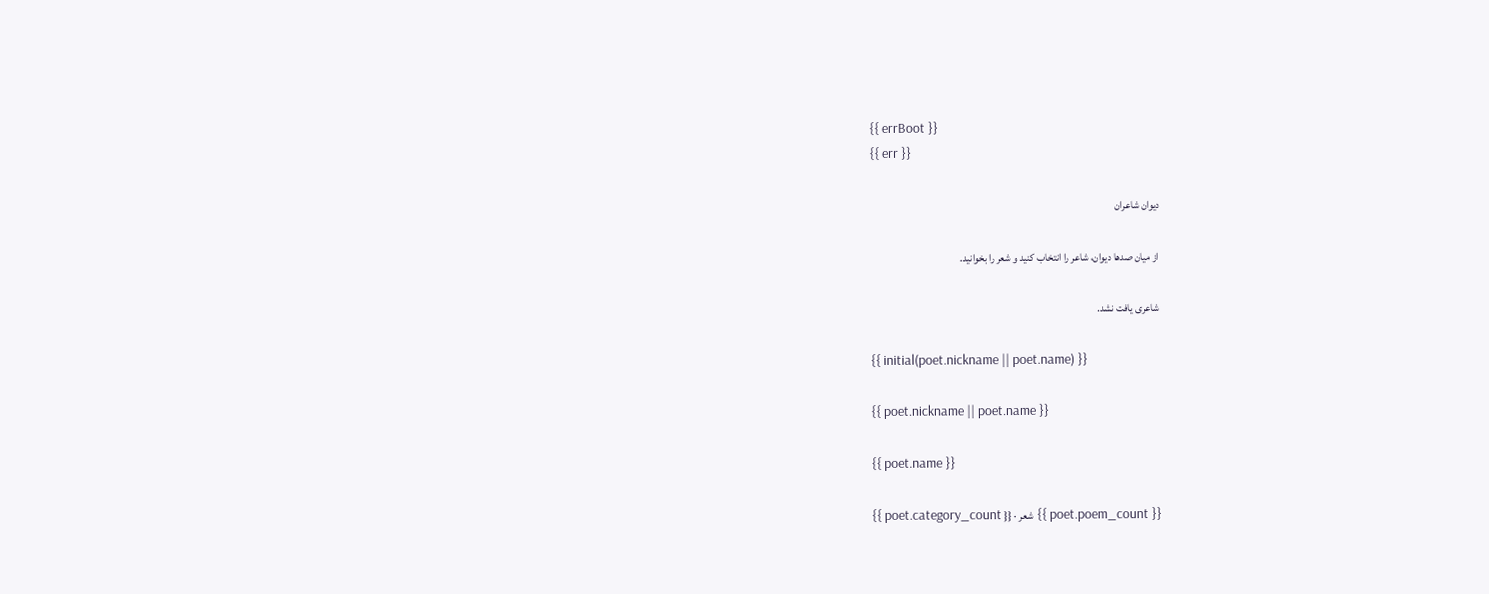{{ errBoot }}
{{ err }}

دیوان شاعران

از میان صدها دیوان، شاعر را انتخاب کنید و شعر را بخوانید.

شاعری یافت نشد.

{{ initial(poet.nickname || poet.name) }}

{{ poet.nickname || poet.name }}

{{ poet.name }}

{{ poet.poem_count }} شعر · {{ poet.category_count }}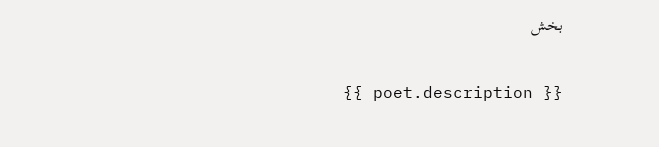بخش

{{ poet.description }}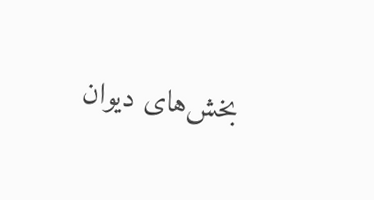بخش‌های دیوان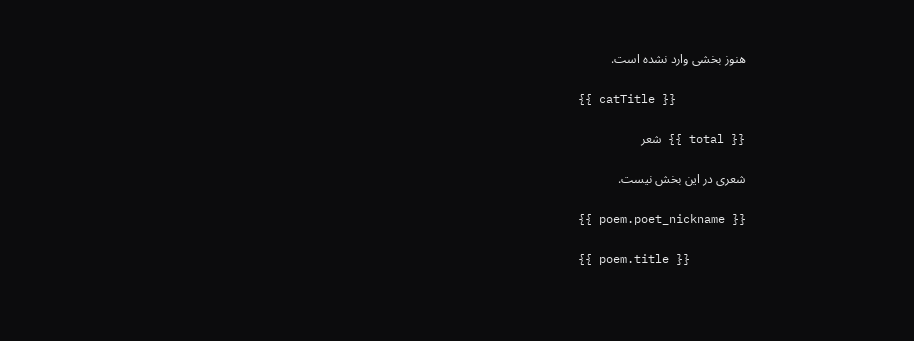هنوز بخشی وارد نشده است.

{{ catTitle }}

{{ total }} شعر

شعری در این بخش نیست.

{{ poem.poet_nickname }}

{{ poem.title }}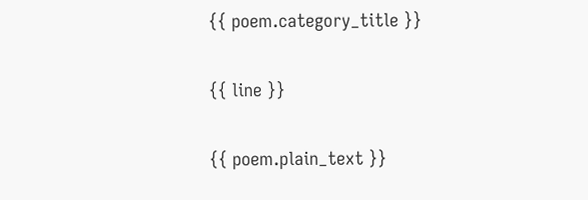{{ poem.category_title }}

{{ line }}

{{ poem.plain_text }}